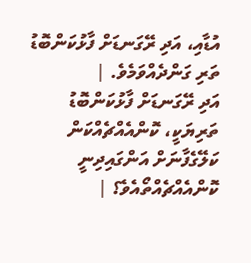އުޑާއި، އަދި ރޭގަނޑަށް ފާޅުކަންބޮޑު ތަރި ގަންދެއްވަމެވެ. |
އަދި ރޭގަނޑަށް ފާޅުކަންބޮޑު ތަރިޔަކީ، ކޮންއެއްޗެއްކަން ކަލޭގެފާނަށް އަންގައިދިނީ ކޮންއެއްޗެއްތޯއެވެ؟ |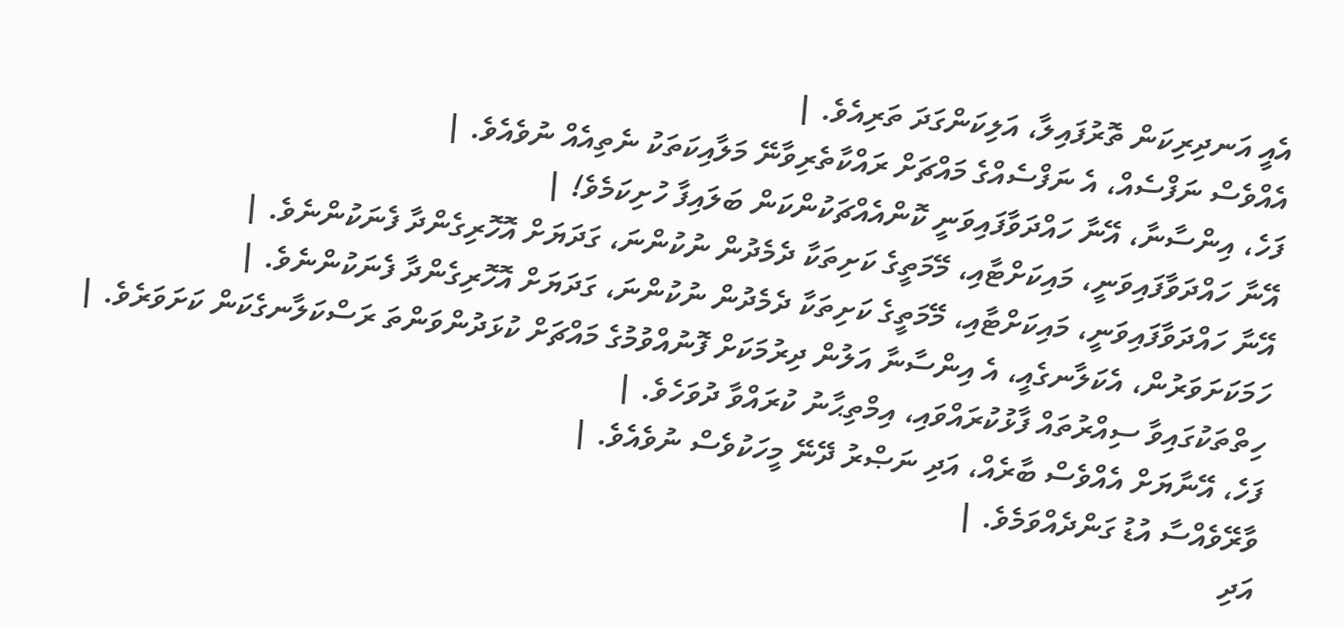އެއީ އަނދިރިކަން ތޮރުފައިލާ، އަލިކަންގަދަ ތަރިއެވެ. |
އެއްވެސް ނަފްސެއް، އެ ނަފްސެއްގެ މައްޗަށް ރައްކާތެރިވާނޭ މަލާއިކަތަކު ނެތިއެއް ނުވެއެވެ. |
ފަހެ، އިންސާނާ، އޭނާ ހައްދަވާފައިވަނީ ކޮންއެއްޗަކުންކަން ބަލައިފާ ހުށިކަމެވެ! |
އޭނާ ހައްދަވާފައިވަނީ، މައިކަށްޓާއި، މޭމަތީގެ ކަށިތަކާ ދެމެދުން ނުކުންނަ، ގަދަޔަށް އޮހޮރިގެންދާ ފެނަކުންނެވެ. |
އޭނާ ހައްދަވާފައިވަނީ، މައިކަށްޓާއި، މޭމަތީގެ ކަށިތަކާ ދެމެދުން ނުކުންނަ، ގަދަޔަށް އޮހޮރިގެންދާ ފެނަކުންނެވެ. |
ހަމަކަށަވަރުން، އެކަލާނގެއީ، އެ އިންސާނާ އަލުން ދިރުމަކަށް ފޮނުއްވުމުގެ މައްޗަށް ކުޅަދުންވަންތަ ރަސްކަލާނގެކަން ކަށަވަރެވެ. |
ހިތްތަކުގައިވާ ސިއްރުތައް ފާޅުކުރައްވައި، އިމްތިޙާނު ކުރައްވާ ދުވަހެވެ. |
ފަހެ، އޭނާޔަށް އެއްވެސް ބާރެއް، އަދި ނަޞްރު ދޭނޭ މީހަކުވެސް ނުވެއެވެ. |
ވާރޭވެއްސާ އުޑު ގަންދެއްވަމެވެ. |
އަދި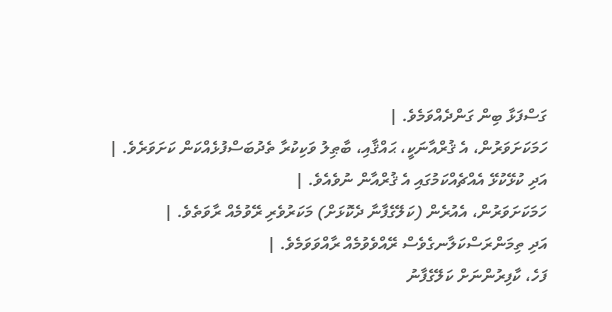ގަސްފަޅާ ބިން ގަންދެއްވަމެވެ. |
ހަމަކަށަވަރުން، އެ ޤުރްއާނަކީ، ޙައްޤާއި، ބާޠިލު ވަކިކުރާ ތެދުބަސްފުޅެއްކަން ކަށަވަރެވެ. |
އަދި ކުޅޭކުޅޭ އެއްޗެއްކަމުގައި އެ ޤުރްއާން ނުވެއެވެ. |
ހަމަކަށަވަރުން، އެއުރެން (ކަލޭގެފާނާ ދެކޮޅަށް) މަކަރުވެރި ރޭވުމެއް ރާވަތެވެ. |
އަދި ތިމަންރަސްކަލާނގެވެސް ރޭއްވެވުމެއް ރާއްވަވަމެވެ. |
ފަހެ، ކާފިރުންނަށް ކަލޭގެފާނު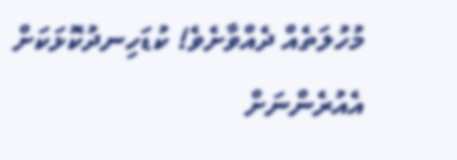މުހުލަތެއް ދެއްވާށެވެ! ކުޑަހިނދުކޮޅަކަށް އެއުރެންނަށް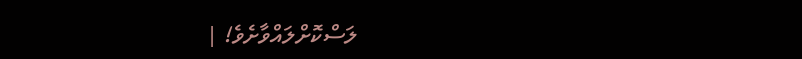ލަސްކޮށްލައްވާށެވެ! |